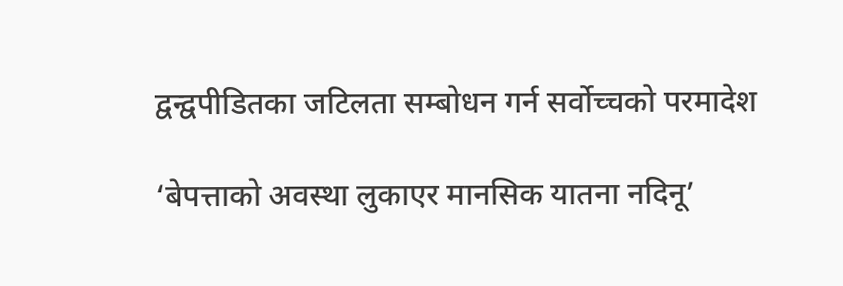द्वन्द्वपीडितका जटिलता सम्बोधन गर्न सर्वोच्चको परमादेश

‘बेपत्ताको अवस्था लुकाएर मानसिक यातना नदिनू’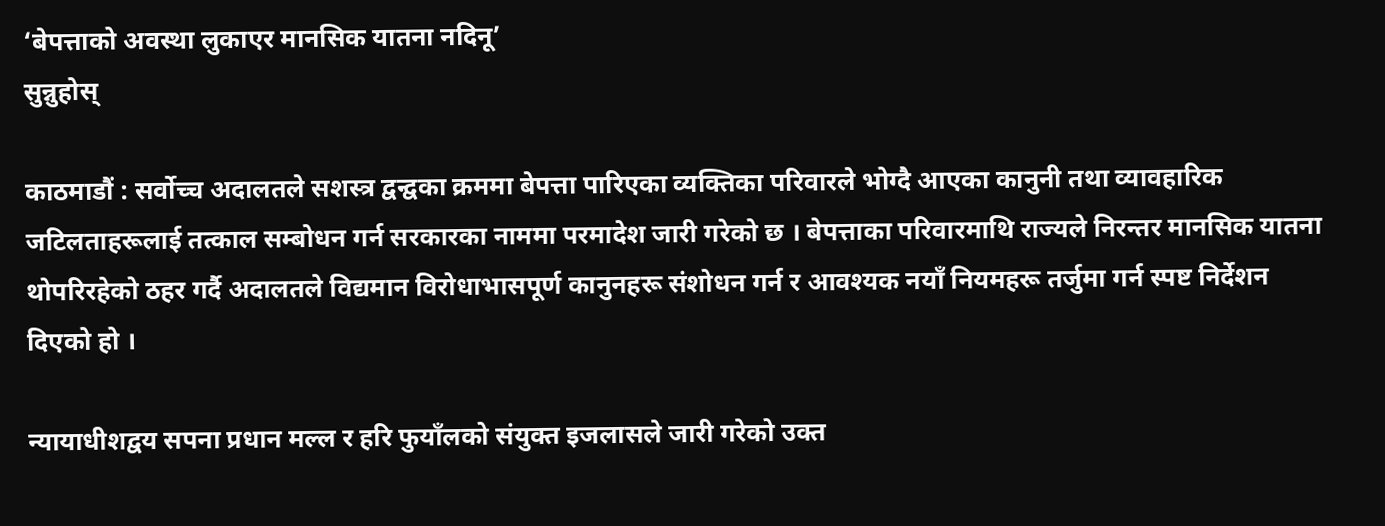‘बेपत्ताको अवस्था लुकाएर मानसिक यातना नदिनू’
सुन्नुहोस्

काठमाडौं : सर्वोच्च अदालतले सशस्त्र द्वन्द्वका क्रममा बेपत्ता पारिएका व्यक्तिका परिवारले भोग्दै आएका कानुनी तथा व्यावहारिक जटिलताहरूलाई तत्काल सम्बोधन गर्न सरकारका नाममा परमादेश जारी गरेको छ । बेपत्ताका परिवारमाथि राज्यले निरन्तर मानसिक यातना थोपरिरहेको ठहर गर्दै अदालतले विद्यमान विरोधाभासपूर्ण कानुनहरू संशोधन गर्न र आवश्यक नयाँ नियमहरू तर्जुमा गर्न स्पष्ट निर्देशन दिएको हो ।

न्यायाधीशद्वय सपना प्रधान मल्ल र हरि फुयाँलको संयुक्त इजलासले जारी गरेको उक्त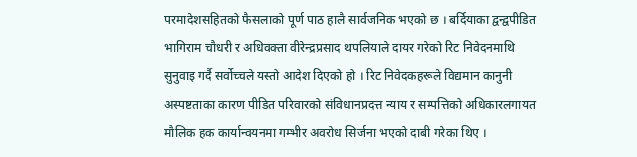परमादेशसहितको फैसलाको पूर्ण पाठ हालै सार्वजनिक भएको छ । बर्दियाका द्वन्द्वपीडित भागिराम चौधरी र अधिवक्ता वीरेन्द्रप्रसाद थपलियाले दायर गरेको रिट निवेदनमाथि सुनुवाइ गर्दै सर्वोच्चले यस्तो आदेश दिएको हो । रिट निवेदकहरूले विद्यमान कानुनी अस्पष्टताका कारण पीडित परिवारको संविधानप्रदत्त न्याय र सम्पत्तिको अधिकारलगायत मौलिक हक कार्यान्वयनमा गम्भीर अवरोध सिर्जना भएको दाबी गरेका थिए ।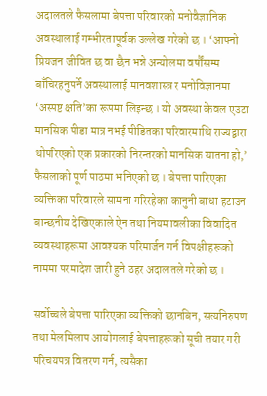अदालतले फैसलामा बेपत्ता परिवारको मनोवैज्ञानिक अवस्थालाई गम्भीरतापूर्वक उल्लेख गरेको छ । ‘आफ्नो प्रियजन जीवित छ वा छैन भन्ने अन्योलमा वर्षौंसम्म बाँचिरहनुपर्ने अवस्थालाई मानवशास्त्र र मनोविज्ञानमा ‘अस्पष्ट क्षति’का रूपमा लिइन्छ । यो अवस्था केवल एउटा मानसिक पीडा मात्र नभई पीडितका परिवारमाथि राज्यद्वारा थोपरिएको एक प्रकारको निरन्तरको मानसिक यातना हो,’ फैसलाको पूर्ण पाठमा भनिएको छ । बेपत्ता पारिएका व्यक्तिका परिवारले सामना गरिरहेका कानुनी बाधा हटाउन बान्छनीय देखिएकाले ऐन तथा नियमावलीका विवादित व्यवस्थाहरूमा आवश्यक परिमार्जन गर्न विपक्षीहरूको नाममा परमादेश जारी हुने ठहर अदालतले गरेको छ ।

सर्वोच्चले बेपत्ता पारिएका व्यक्तिको छानबिन, सत्यनिरुपण तथा मेलमिलाप आयोगलाई बेपत्ताहरूको सूची तयार गरी परिचयपत्र वितरण गर्न, त्यसैका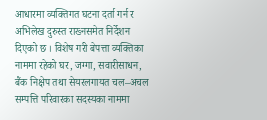आधारमा व्यक्तिगत घटना दर्ता गर्न र अभिलेख दुरुस्त राख्नसमेत निर्देशन दिएको छ । विशेष गरी बेपत्ता व्यक्तिका नाममा रहेको घर, जग्गा, सवारीसाधन, बैंक निक्षेप तथा सेयरलगायत चल–अचल सम्पत्ति परिवारका सदस्यका नाममा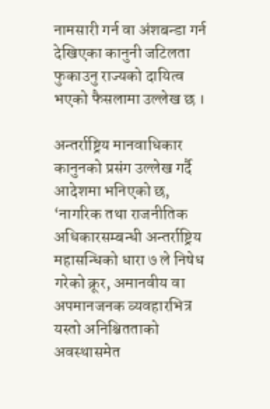नामसारी गर्न वा अंशबन्डा गर्न देखिएका कानुनी जटिलता फुकाउनु राज्यको दायित्व भएको फैसलामा उल्लेख छ ।

अन्तर्राष्ट्रिय मानवाधिकार कानुनको प्रसंग उल्लेख गर्दै आदेशमा भनिएको छ, ‘नागरिक तथा राजनीतिक अधिकारसम्बन्धी अन्तर्राष्ट्रिय महासन्धिको धारा ७ ले निषेध गरेको क्रूर, अमानवीय वा अपमानजनक व्यवहारभित्र यस्तो अनिश्चितताको अवस्थासमेत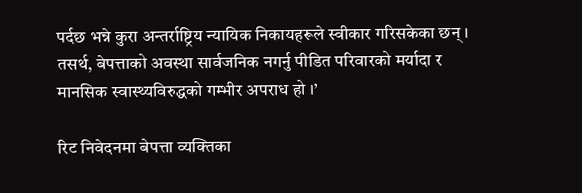पर्दछ भन्ने कुरा अन्तर्राष्ट्रिय न्यायिक निकायहरूले स्वीकार गरिसकेका छन् । तसर्थ, बेपत्ताको अवस्था सार्वजनिक नगर्नु पीडित परिवारको मर्यादा र मानसिक स्वास्थ्यविरुद्धको गम्भीर अपराध हो ।’

रिट निवेदनमा बेपत्ता व्यक्तिका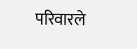परिवारले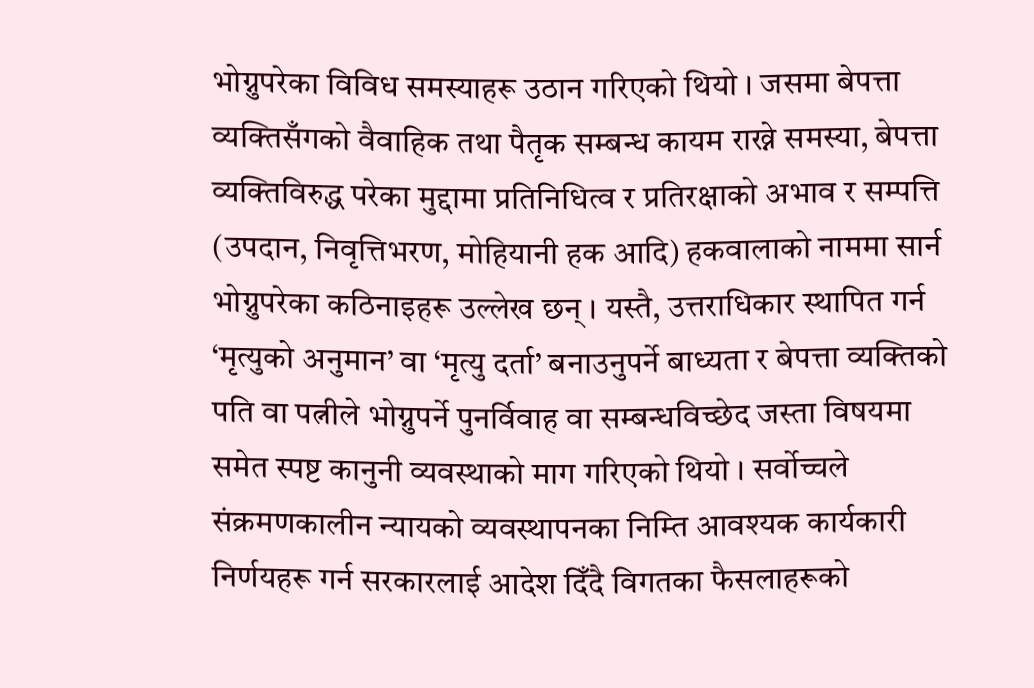भोग्नुपरेका विविध समस्याहरू उठान गरिएको थियो । जसमा बेपत्ता व्यक्तिसँगको वैवाहिक तथा पैतृक सम्बन्ध कायम राख्ने समस्या, बेपत्ता व्यक्तिविरुद्ध परेका मुद्दामा प्रतिनिधित्व र प्रतिरक्षाको अभाव र सम्पत्ति (उपदान, निवृत्तिभरण, मोहियानी हक आदि) हकवालाको नाममा सार्न भोग्नुपरेका कठिनाइहरू उल्लेख छन् । यस्तै, उत्तराधिकार स्थापित गर्न ‘मृत्युको अनुमान’ वा ‘मृत्यु दर्ता’ बनाउनुपर्ने बाध्यता र बेपत्ता व्यक्तिको पति वा पत्नीले भोग्नुपर्ने पुनर्विवाह वा सम्बन्धविच्छेद जस्ता विषयमा समेत स्पष्ट कानुनी व्यवस्थाको माग गरिएको थियो । सर्वोच्चले संक्रमणकालीन न्यायको व्यवस्थापनका निम्ति आवश्यक कार्यकारी निर्णयहरू गर्न सरकारलाई आदेश दिँदै विगतका फैसलाहरूको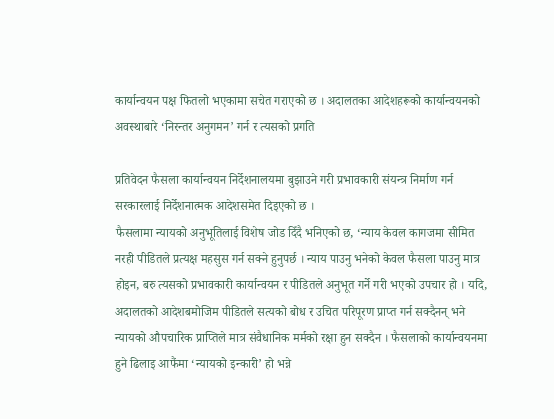कार्यान्वयन पक्ष फितलो भएकामा सचेत गराएको छ । अदालतका आदेशहरूको कार्यान्वयनको अवस्थाबारे ‘निरन्तर अनुगमन’ गर्न र त्यसको प्रगति

प्रतिवेदन फैसला कार्यान्वयन निर्देशनालयमा बुझाउने गरी प्रभावकारी संयन्त्र निर्माण गर्न सरकारलाई निर्देशनात्मक आदेशसमेत दिइएको छ ।
फैसलामा न्यायको अनुभूतिलाई विशेष जोड दिँदै भनिएको छ, ‘न्याय केवल कागजमा सीमित नरही पीडितले प्रत्यक्ष महसुस गर्न सक्ने हुनुपर्छ । न्याय पाउनु भनेको केवल फैसला पाउनु मात्र होइन, बरु त्यसको प्रभावकारी कार्यान्वयन र पीडितले अनुभूत गर्ने गरी भएको उपचार हो । यदि, अदालतको आदेशबमोजिम पीडितले सत्यको बोध र उचित परिपूरण प्राप्त गर्न सक्दैनन् भने न्यायको औपचारिक प्राप्तिले मात्र संवैधानिक मर्मको रक्षा हुन सक्दैन । फैसलाको कार्यान्वयनमा हुने ढिलाइ आफैंमा ‘न्यायको इन्कारी’ हो भन्ने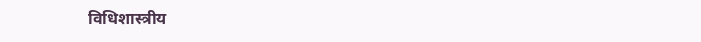विधिशास्त्रीय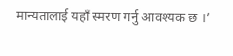मान्यतालाई यहाँ स्मरण गर्नु आवश्यक छ ।’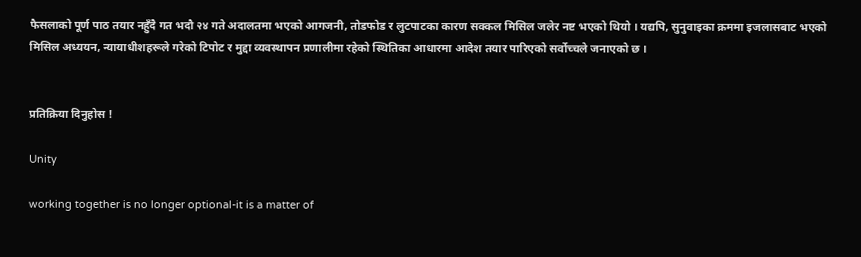फैसलाको पूर्ण पाठ तयार नहुँदै गत भदौ २४ गते अदालतमा भएको आगजनी, तोडफोड र लुटपाटका कारण सक्कल मिसिल जलेर नष्ट भएको थियो । यद्यपि, सुनुवाइका क्रममा इजलासबाट भएको मिसिल अध्ययन, न्यायाधीशहरूले गरेको टिपोट र मुद्दा व्यवस्थापन प्रणालीमा रहेको स्थितिका आधारमा आदेश तयार पारिएको सर्वोच्चले जनाएको छ ।


प्रतिक्रिया दिनुहोस !

Unity

working together is no longer optional-it is a matter of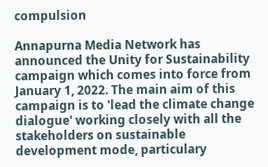compulsion

Annapurna Media Network has announced the Unity for Sustainability campaign which comes into force from January 1, 2022. The main aim of this campaign is to 'lead the climate change dialogue' working closely with all the stakeholders on sustainable development mode, particulary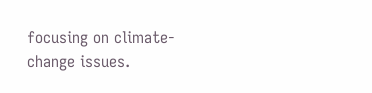focusing on climate-change issues.